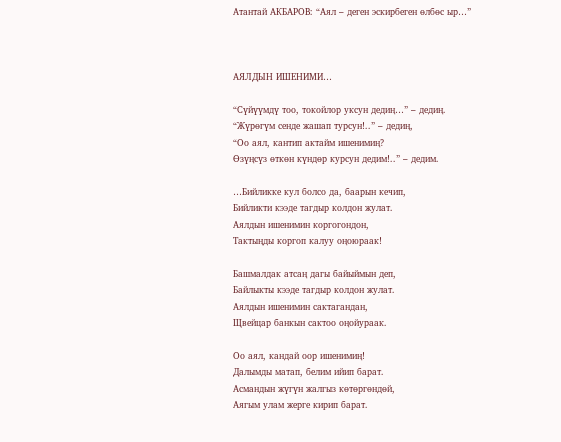Атантай АКБАРОВ: “Аял – деген эскирбеген өлбөс ыр…”



АЯЛДЫН ИШЕНИМИ…

“Сүйүүмдү тоо, токойлор уксун дедиң…” – дедиң.
“Жүрөгүм сенде жашап турсун!..” – дедиң,
“Оо аял, кантип актайм ишенимиң?
Өзүңсүз өткөн күндөр курсун дедим!..” – дедим.

…Бийликке кул болсо да, баарын кечип,
Бийликти кээде тагдыр колдон жулат.
Аялдын ишенимин коргогондон,
Тактыңды коргоп калуу оңоюраак!

Башмалдак атсаң дагы байыймын деп,
Байлыкты кээде тагдыр колдон жулат.
Аялдын ишенимин сактагандан,
Щвейцар банкын сактоо оңойураак.

Оо аял, кандай оор ишенимиң!
Далымды матап, белим ийип барат.
Асмандын жүгүн жалгыз көтөргөндөй,
Аягым улам жерге кирип барат.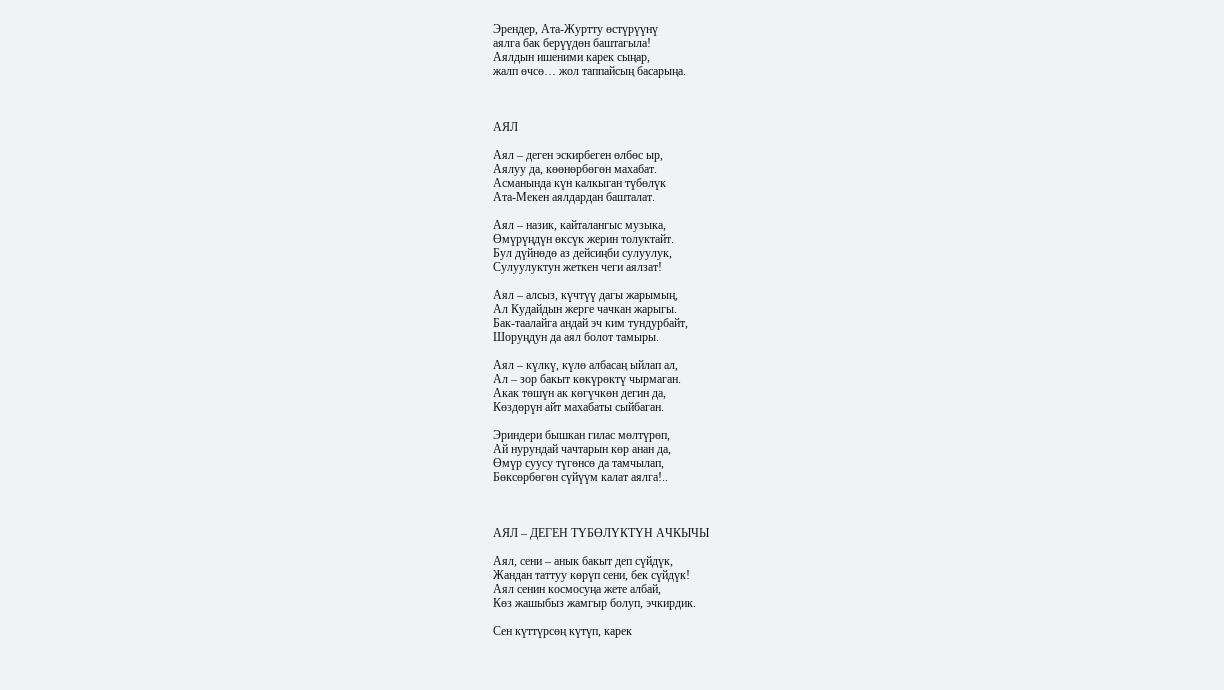Эрендер, Ата-Журтту өстүрүүнү
аялга бак берүүдөн баштагыла!
Аялдын ишеними карек сыңар,
жалп өчсө… жол таппайсың басарыңа.



АЯЛ

Аял – деген эскирбеген өлбөс ыр,
Аялуу да, көөнөрбөгөн махабат.
Асманында күн калкыган түбөлүк
Ата-Мекен аялдардан башталат.

Аял – назик, кайталангыс музыка,
Өмүрүңдүн өксүк жерин толуктайт.
Бул дүйнөдө аз дейсиңби сулуулук,
Сулуулуктун жеткен чеги аялзат!

Аял – алсыз, күчтүү дагы жарымың,
Ал Кудайдын жерге чачкан жарыгы.
Бак-таалайга андай эч ким тундурбайт,
Шоруңдун да аял болот тамыры.

Аял – күлкү, күлө албасаң ыйлап ал,
Ал – зор бакыт көкүрөктү чырмаган.
Акак төшүн ак көгүчкөн дегин да,
Көздөрүн айт махабаты сыйбаган.

Эриндери бышкан гилас мөлтүрөп,
Ай нурундай чачтарын көр анан да,
Өмүр суусу түгөнсө да тамчылап,
Бөксөрбөгөн сүйүүм калат аялга!..



АЯЛ – ДЕГЕН ТҮБӨЛҮКТҮН АЧКЫЧЫ

Аял, сени – анык бакыт деп сүйдүк,
Жандан таттуу көрүп сени, бек сүйдүк!
Аял сенин космосуңа жете албай,
Көз жашыбыз жамгыр болуп, эчкирдик.

Сен күттүрсөң күтүп, карек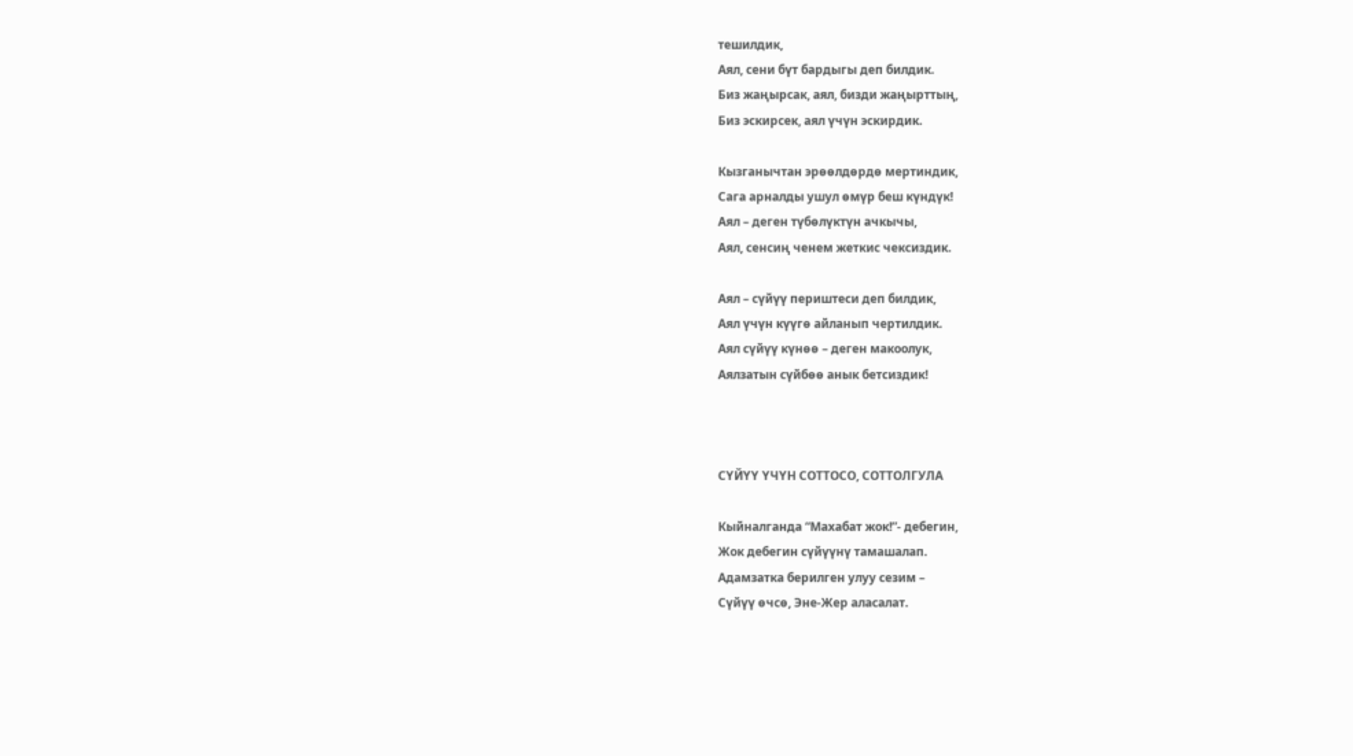тешилдик,
Аял, сени бүт бардыгы деп билдик.
Биз жаңырсак, аял, бизди жаңырттың,
Биз эскирсек, аял үчүн эскирдик.

Кызганычтан эрөөлдөрдө мертиндик,
Сага арналды ушул өмүр беш күндүк!
Аял – деген түбөлүктүн ачкычы,
Аял, сенсиң ченем жеткис чексиздик.

Аял – сүйүү периштеси деп билдик,
Аял үчүн күүгө айланып чертилдик.
Аял сүйүү күнөө – деген макоолук,
Аялзатын сүйбөө анык бетсиздик!



СҮЙҮҮ ҮЧҮН СОТТОСО, СОТТОЛГУЛА

Кыйналганда “Махабат жок!”- дебегин,
Жок дебегин сүйүүнү тамашалап.
Адамзатка берилген улуу сезим –
Сүйүү өчсө, Эне-Жер аласалат.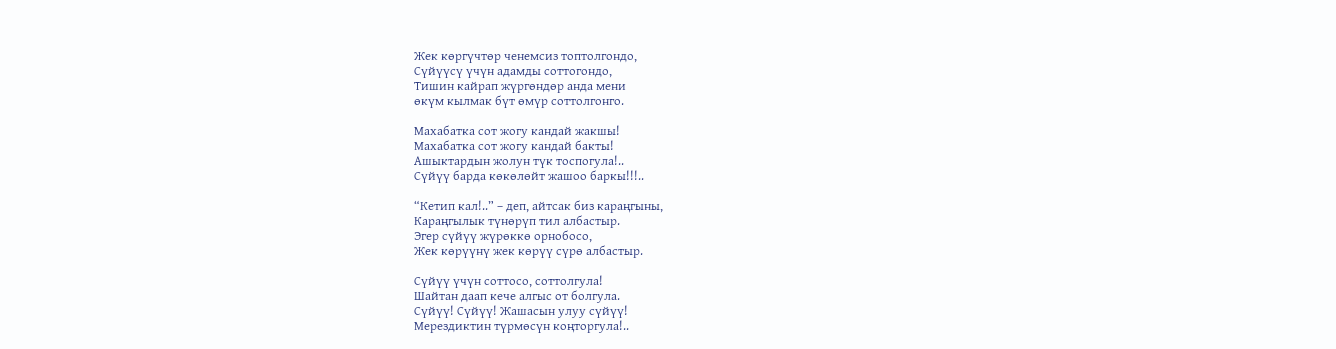Жек көргүчтөр ченемсиз топтолгондо,
Сүйүүсү үчүн адамды соттогондо,
Тишин кайрап жүргөндөр анда мени
өкүм кылмак бүт өмүр соттолгонго.

Махабатка сот жогу кандай жакшы!
Махабатка сот жогу кандай бакты!
Ашыктардын жолун түк тоспогула!..
Сүйүү барда көкөлөйт жашоо баркы!!!..

“Кетип кал!..” – деп, айтсак биз караңгыны,
Караңгылык түнөрүп тил албастыр.
Эгер сүйүү жүрөккө орнобосо,
Жек көрүүнү жек көрүү сүрө албастыр.

Сүйүү үчүн соттосо, соттолгула!
Шайтан даап кече алгыс от болгула.
Сүйүү! Сүйүү! Жашасын улуу сүйүү!
Мерездиктин түрмөсүн коңторгула!..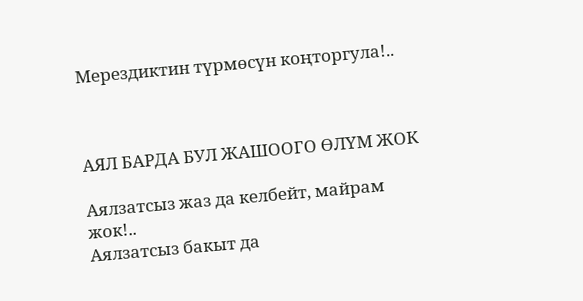Мерездиктин түрмөсүн коңторгула!..



АЯЛ БАРДА БУЛ ЖАШООГО ӨЛҮМ ЖОК

Аялзатсыз жаз да келбейт, майрам жок!..
Аялзатсыз бакыт да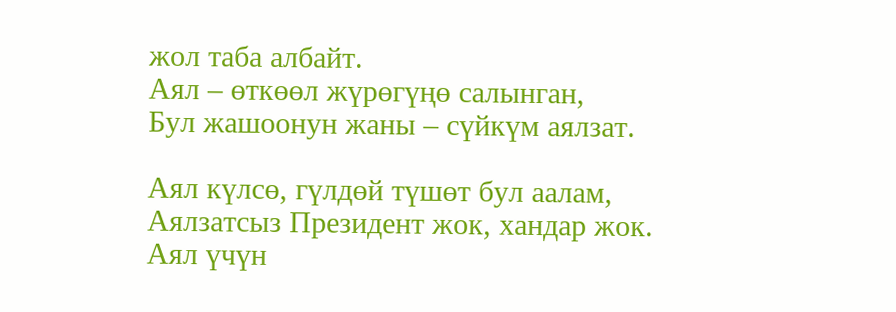жол таба албайт.
Аял – өткөөл жүрөгүңө салынган,
Бул жашоонун жаны – сүйкүм аялзат.

Аял күлсө, гүлдөй түшөт бул аалам,
Аялзатсыз Президент жок, хандар жок.
Аял үчүн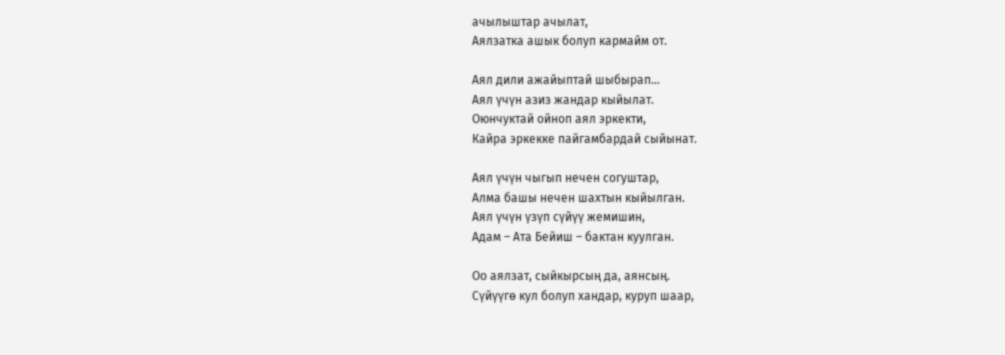ачылыштар ачылат,
Аялзатка ашык болуп кармайм от.

Аял дили ажайыптай шыбырап…
Аял үчүн азиз жандар кыйылат.
Оюнчуктай ойноп аял эркекти,
Кайра эркекке пайгамбардай сыйынат.

Аял үчүн чыгып нечен согуштар,
Алма башы нечен шахтын кыйылган.
Аял үчүн үзүп сүйүү жемишин,
Адам – Ата Бейиш – бактан куулган.

Оо аялзат, сыйкырсың да, аянсың.
Сүйүүгө кул болуп хандар, куруп шаар,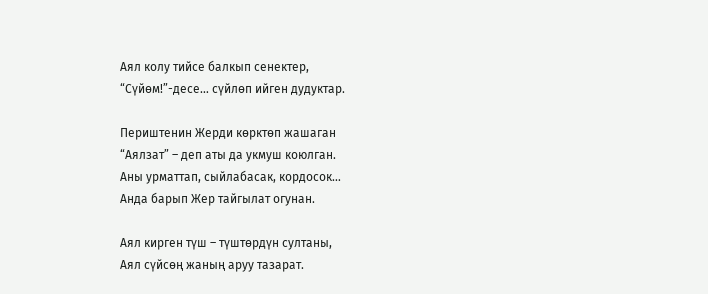Аял колу тийсе балкып сенектер,
“Сүйөм!”-десе… сүйлөп ийген дудуктар.

Периштенин Жерди көрктөп жашаган
“Аялзат” – деп аты да укмуш коюлган.
Аны урматтап, сыйлабасак, кордосок…
Анда барып Жер тайгылат огунан.

Аял кирген түш – түштөрдүн султаны,
Аял сүйсөң жаның аруу тазарат.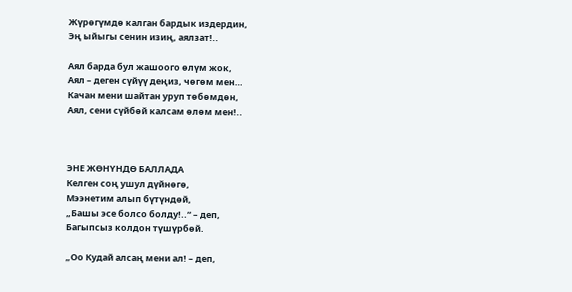Жүрөгүмдө калган бардык издердин,
Эң ыйыгы сенин изиң, аялзат!..

Аял барда бул жашоого өлүм жок,
Аял – деген сүйүү деңиз, чөгөм мен…
Качан мени шайтан уруп төбөмдөн,
Аял, сени сүйбөй калсам өлөм мен!..



ЭНЕ ЖӨНҮНДӨ БАЛЛАДА
Келген соң ушул дүйнөгө,
Мээнетим алып бүтүндөй,
„Башы эсе болсо болду!..“ – деп,
Багыпсыз колдон түшүрбөй.

„Оо Кудай алсаң мени ал! – деп,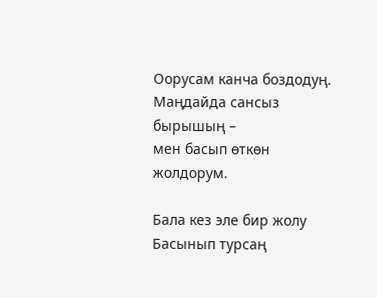Оорусам канча боздодуң.
Маңдайда сансыз бырышың –
мен басып өткөн жолдорум.

Бала кез эле бир жолу
Басынып турсаң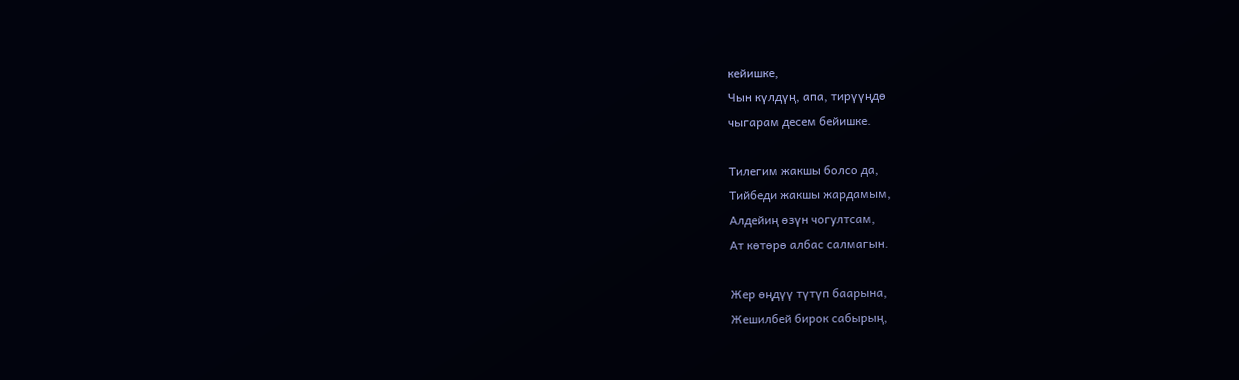кейишке,
Чын күлдүң, апа, тирүүңдө
чыгарам десем бейишке.

Тилегим жакшы болсо да,
Тийбеди жакшы жардамым,
Алдейиң өзүн чогултсам,
Ат көтөрө албас салмагын.

Жер өңдүү түтүп баарына,
Жешилбей бирок сабырың,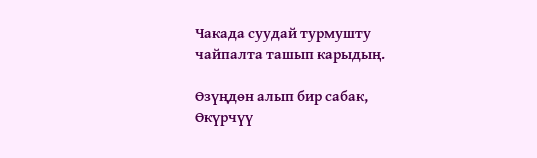Чакада суудай турмушту
чайпалта ташып карыдың.

Өзүңдөн алып бир сабак,
Өкүрчүү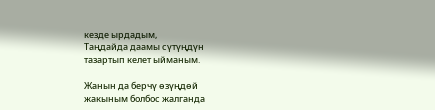кезде ырдадым,
Таңдайда даамы сүтүңдүн
тазартып келет ыйманым.

Жанын да берчү өзүңдөй
жакыным болбос жалганда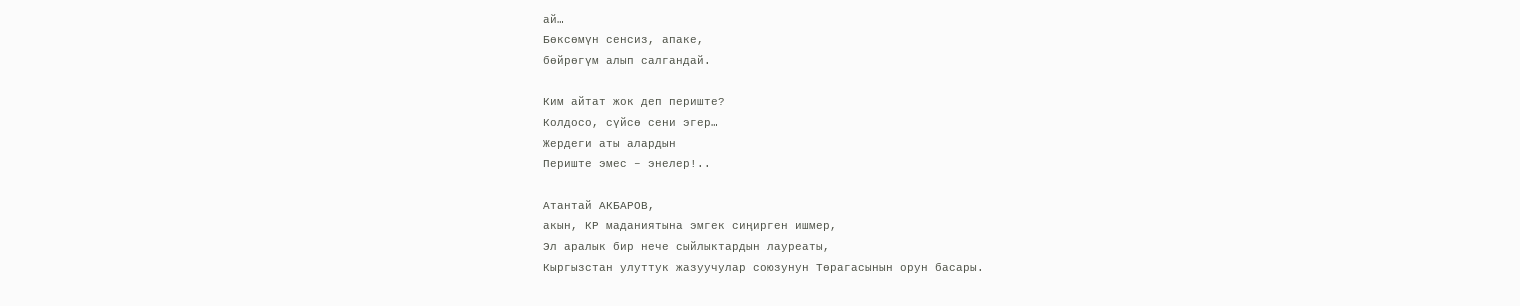ай…
Бөксөмүн сенсиз, апаке,
бөйрөгүм алып салгандай.

Ким айтат жок деп периште?
Колдосо, сүйсө сени эгер…
Жердеги аты алардын
Периште эмес – энелер!..

Атантай АКБАРОВ,
акын, КР маданиятына эмгек сиңирген ишмер,
Эл аралык бир нече сыйлыктардын лауреаты,
Кыргызстан улуттук жазуучулар союзунун Төрагасынын орун басары.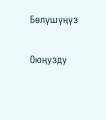Бөлүшүңүз

Оюңузду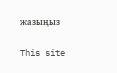жазыңыз

This site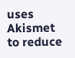uses Akismet to reduce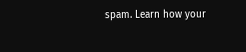spam. Learn how your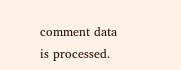comment data is processed.